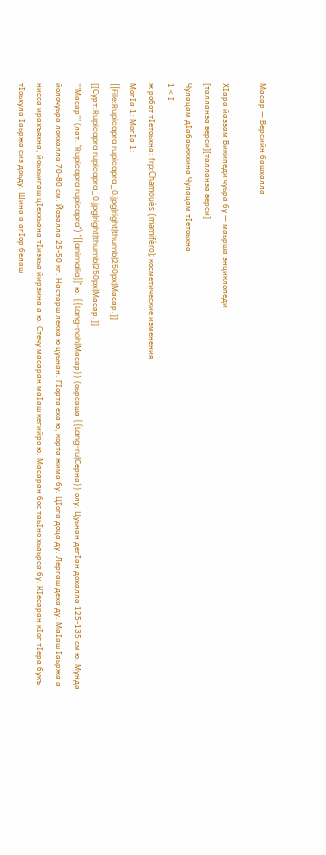Масар — Версийн башхалла

ХӀара йаззам Википеди чуьра бу — маьрша энциклопеди
[талланза верси][талланза верси]
Чулацам дӀабаьккхина Чулацам тӀетоьхна
1 < Ӏ
ж робот тIетоьхна: frp:Chamouès (mamifèro); косметические изменения
МогӀа 1: МогӀа 1:
[[File:Rupicapra rupicapra_0.jpg|right|thumb|250px|Масар.]]
[[Сурт:Rupicapra rupicapra_0.jpg|right|thumb|250px|Масар.]]
'''Масар''' (лат. ''Rupicapra rupicapra'') ''[[animalia]]'' ю. {{Lang-noh|Масар}} (оьрсаша {{Lang-ru|Серна}} олу. Цуьнан дегӀан дохалла 125-135 см ю. Мунда йолочуьра локхалла 70-80 см. Йозалла 25-50 кг. Настарш лекха ю цуьнан. ГӀорта еха ю, корта жима бу. ЦӀога доца ду. Лергаш деха ду. МаӀаш Ӏаьржа а нисса ирахъяхна, йоьхьигаш цӀеххьана тӀиэхьа йирзина а ю. Стечу масаран маӀаш кегийро ю. Масаран бос таьӀно хьаьрса бу. КӀесаран кӀог тӀера букъ тӀоьхула Ӏаьржа сиз доьду. Шина а агӀор белаш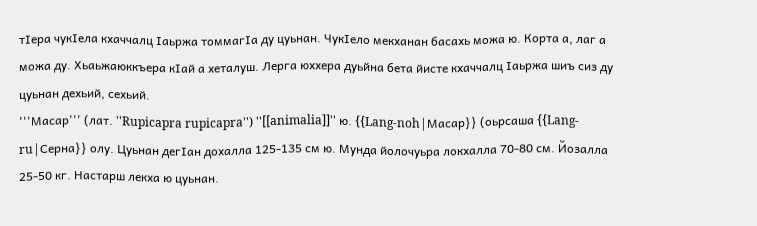тӀера чукӀела кхаччалц Ӏаьржа томмагӀа ду цуьнан. ЧукӀело мекханан басахь можа ю. Корта а, лаг а можа ду. Хьаьжаюккъера кӀай а хеталуш. Лерга юххера дуьйна бета йисте кхаччалц Ӏаьржа шиъ сиз ду цуьнан дехьий, сехьий.
'''Масар''' (лат. ''Rupicapra rupicapra'') ''[[animalia]]'' ю. {{Lang-noh|Масар}} (оьрсаша {{Lang-ru|Серна}} олу. Цуьнан дегӀан дохалла 125-135 см ю. Мунда йолочуьра локхалла 70-80 см. Йозалла 25-50 кг. Настарш лекха ю цуьнан.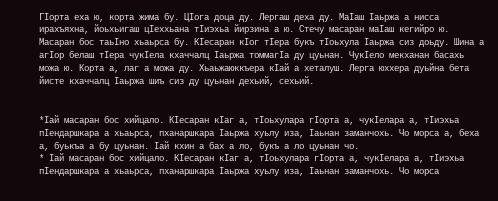ГӀорта еха ю, корта жима бу. ЦӀога доца ду. Лергаш деха ду. МаӀаш Ӏаьржа а нисса ирахъяхна, йоьхьигаш цӀеххьана тӀиэхьа йирзина а ю. Стечу масаран маӀаш кегийро ю. Масаран бос таьӀно хьаьрса бу. КӀесаран кӀог тӀера букъ тӀоьхула Ӏаьржа сиз доьду. Шина а агӀор белаш тӀера чукӀела кхаччалц Ӏаьржа томмагӀа ду цуьнан. ЧукӀело мекханан басахь можа ю. Корта а, лаг а можа ду. Хьаьжаюккъера кӀай а хеталуш. Лерга юххера дуьйна бета йисте кхаччалц Ӏаьржа шиъ сиз ду цуьнан дехьий, сехьий.


*Ӏай масаран бос хийцало. КӀесаран кӀаг а, тӀоьхулара гӀорта а, чукӀелара а, тӀиэхьа пӀендаршкара а хьаьрса, пханаршкара Ӏаьржа хуьлу иза, Ӏаьнан заманчохь. Чо морса а, беха а, буькъа а бу цуьнан. Ӏай кхин а бах а ло, букъ а ло цуьнан чо.
* Ӏай масаран бос хийцало. КӀесаран кӀаг а, тӀоьхулара гӀорта а, чукӀелара а, тӀиэхьа пӀендаршкара а хьаьрса, пханаршкара Ӏаьржа хуьлу иза, Ӏаьнан заманчохь. Чо морса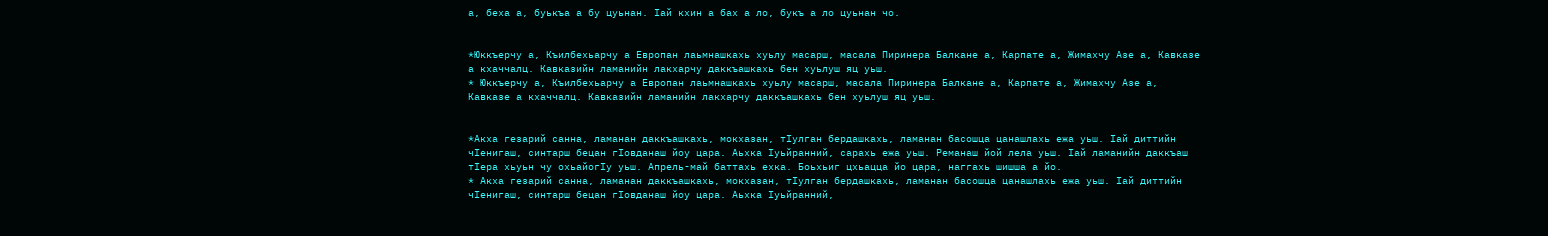а, беха а, буькъа а бу цуьнан. Ӏай кхин а бах а ло, букъ а ло цуьнан чо.


*Юккъерчу а, Къилбехьарчу а Европан лаьмнашкахь хуьлу масарш, масала Пиринера Балкане а, Карпате а, Жимахчу Азе а, Кавказе а кхаччалц. Кавказийн ламанийн лакхарчу даккъашкахь бен хуьлуш яц уьш.
* Юккъерчу а, Къилбехьарчу а Европан лаьмнашкахь хуьлу масарш, масала Пиринера Балкане а, Карпате а, Жимахчу Азе а, Кавказе а кхаччалц. Кавказийн ламанийн лакхарчу даккъашкахь бен хуьлуш яц уьш.


*Акха гезарий санна, ламанан даккъашкахь, мокхазан, тӀулган бердашкахь, ламанан басошца цанашлахь ежа уьш. Ӏай диттийн чӀенигаш, синтарш бецан гӀовданаш йоу цара. Аьхка Ӏуьйранний, сарахь ежа уьш. Реманаш йой лела уьш. Ӏай ламанийн даккъаш тӀера хьуьн чу охьайогӀу уьш. Апрель-май баттахь ехка. Боьхьиг цхьацца йо цара, наггахь шишша а йо.
* Акха гезарий санна, ламанан даккъашкахь, мокхазан, тӀулган бердашкахь, ламанан басошца цанашлахь ежа уьш. Ӏай диттийн чӀенигаш, синтарш бецан гӀовданаш йоу цара. Аьхка Ӏуьйранний,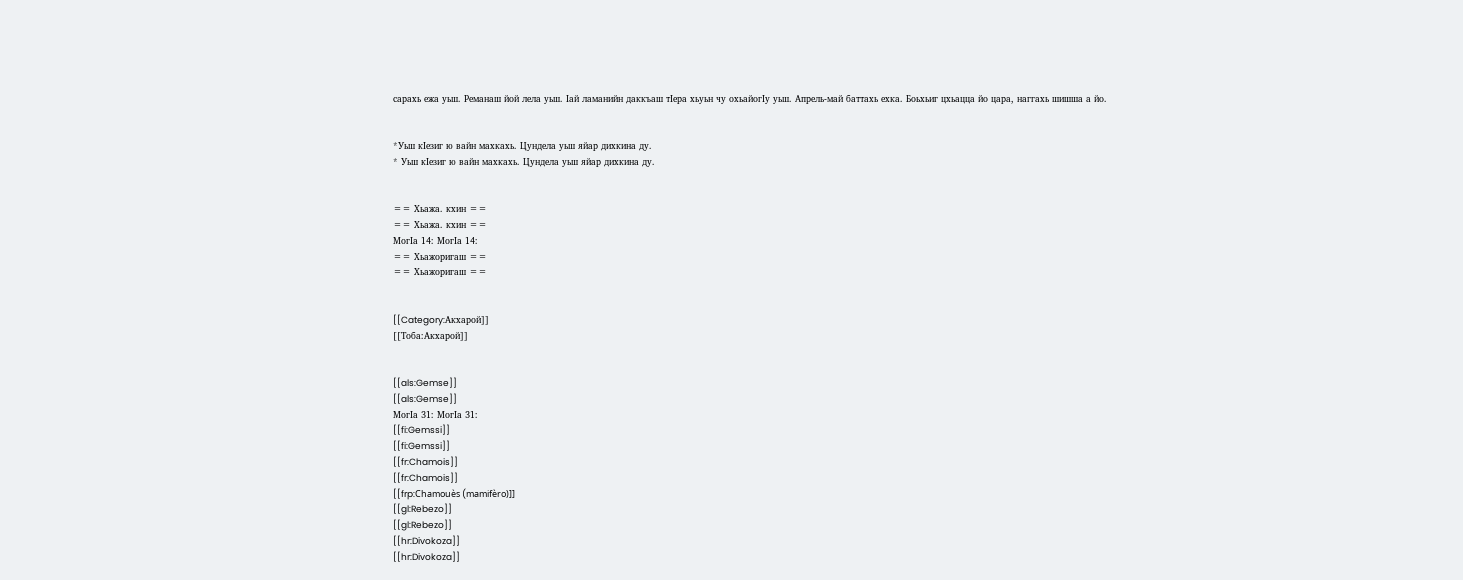сарахь ежа уьш. Реманаш йой лела уьш. Ӏай ламанийн даккъаш тӀера хьуьн чу охьайогӀу уьш. Апрель-май баттахь ехка. Боьхьиг цхьацца йо цара, наггахь шишша а йо.


*Уьш кӀезиг ю вайн махкахь. Цундела уьш яйар дихкина ду.
* Уьш кӀезиг ю вайн махкахь. Цундела уьш яйар дихкина ду.


== Хьажа. кхин ==
== Хьажа. кхин ==
МогӀа 14: МогӀа 14:
== Хьажоригаш ==
== Хьажоригаш ==


[[Category:Акхарой]]
[[Тоба:Акхарой]]


[[als:Gemse]]
[[als:Gemse]]
МогӀа 31: МогӀа 31:
[[fi:Gemssi]]
[[fi:Gemssi]]
[[fr:Chamois]]
[[fr:Chamois]]
[[frp:Chamouès (mamifèro)]]
[[gl:Rebezo]]
[[gl:Rebezo]]
[[hr:Divokoza]]
[[hr:Divokoza]]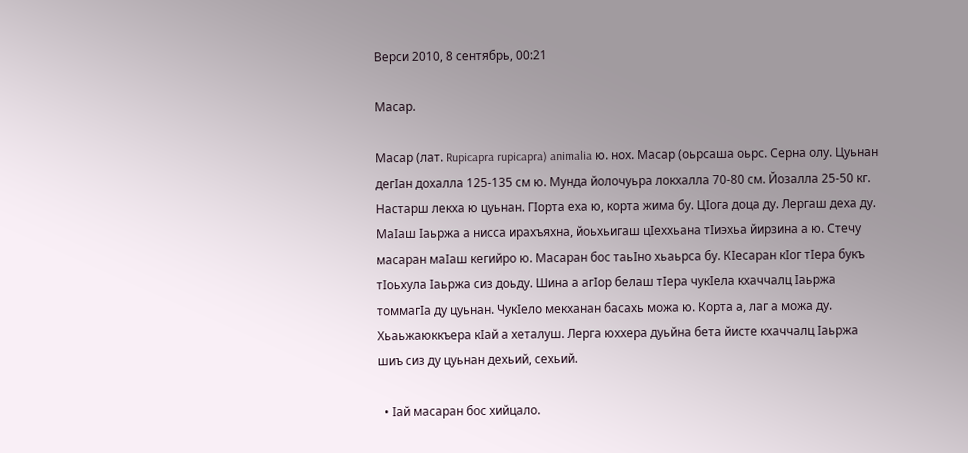Верси 2010, 8 сентябрь, 00:21

Масар.

Масар (лат. Rupicapra rupicapra) animalia ю. нох. Масар (оьрсаша оьрс. Серна олу. Цуьнан дегӀан дохалла 125-135 см ю. Мунда йолочуьра локхалла 70-80 см. Йозалла 25-50 кг. Настарш лекха ю цуьнан. ГӀорта еха ю, корта жима бу. ЦӀога доца ду. Лергаш деха ду. МаӀаш Ӏаьржа а нисса ирахъяхна, йоьхьигаш цӀеххьана тӀиэхьа йирзина а ю. Стечу масаран маӀаш кегийро ю. Масаран бос таьӀно хьаьрса бу. КӀесаран кӀог тӀера букъ тӀоьхула Ӏаьржа сиз доьду. Шина а агӀор белаш тӀера чукӀела кхаччалц Ӏаьржа томмагӀа ду цуьнан. ЧукӀело мекханан басахь можа ю. Корта а, лаг а можа ду. Хьаьжаюккъера кӀай а хеталуш. Лерга юххера дуьйна бета йисте кхаччалц Ӏаьржа шиъ сиз ду цуьнан дехьий, сехьий.

  • Ӏай масаран бос хийцало.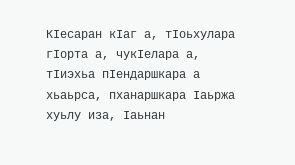КӀесаран кӀаг а, тӀоьхулара гӀорта а, чукӀелара а, тӀиэхьа пӀендаршкара а хьаьрса, пханаршкара Ӏаьржа хуьлу иза, Ӏаьнан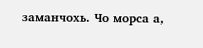заманчохь. Чо морса а,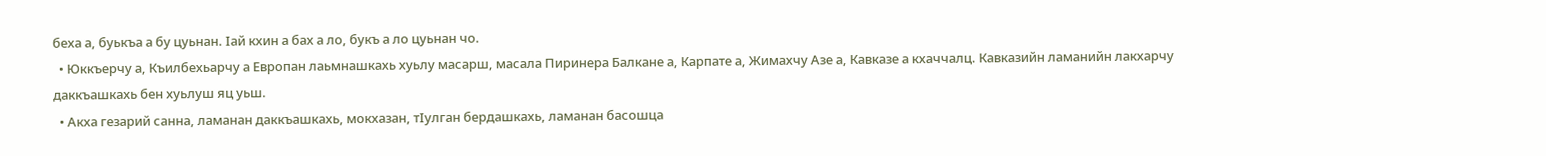беха а, буькъа а бу цуьнан. Ӏай кхин а бах а ло, букъ а ло цуьнан чо.
  • Юккъерчу а, Къилбехьарчу а Европан лаьмнашкахь хуьлу масарш, масала Пиринера Балкане а, Карпате а, Жимахчу Азе а, Кавказе а кхаччалц. Кавказийн ламанийн лакхарчу даккъашкахь бен хуьлуш яц уьш.
  • Акха гезарий санна, ламанан даккъашкахь, мокхазан, тӀулган бердашкахь, ламанан басошца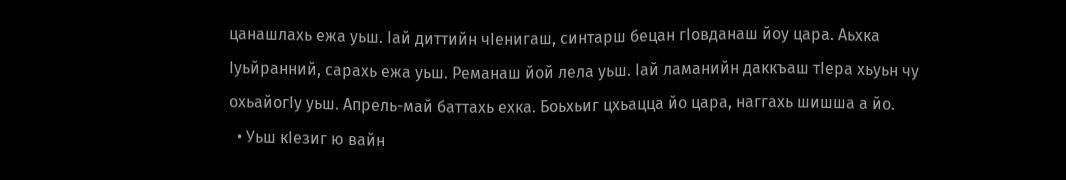цанашлахь ежа уьш. Ӏай диттийн чӀенигаш, синтарш бецан гӀовданаш йоу цара. Аьхка Ӏуьйранний, сарахь ежа уьш. Реманаш йой лела уьш. Ӏай ламанийн даккъаш тӀера хьуьн чу охьайогӀу уьш. Апрель-май баттахь ехка. Боьхьиг цхьацца йо цара, наггахь шишша а йо.
  • Уьш кӀезиг ю вайн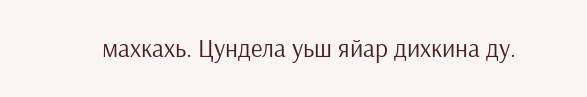махкахь. Цундела уьш яйар дихкина ду.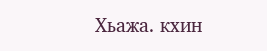Хьажа. кхин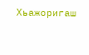Хьажоригаш